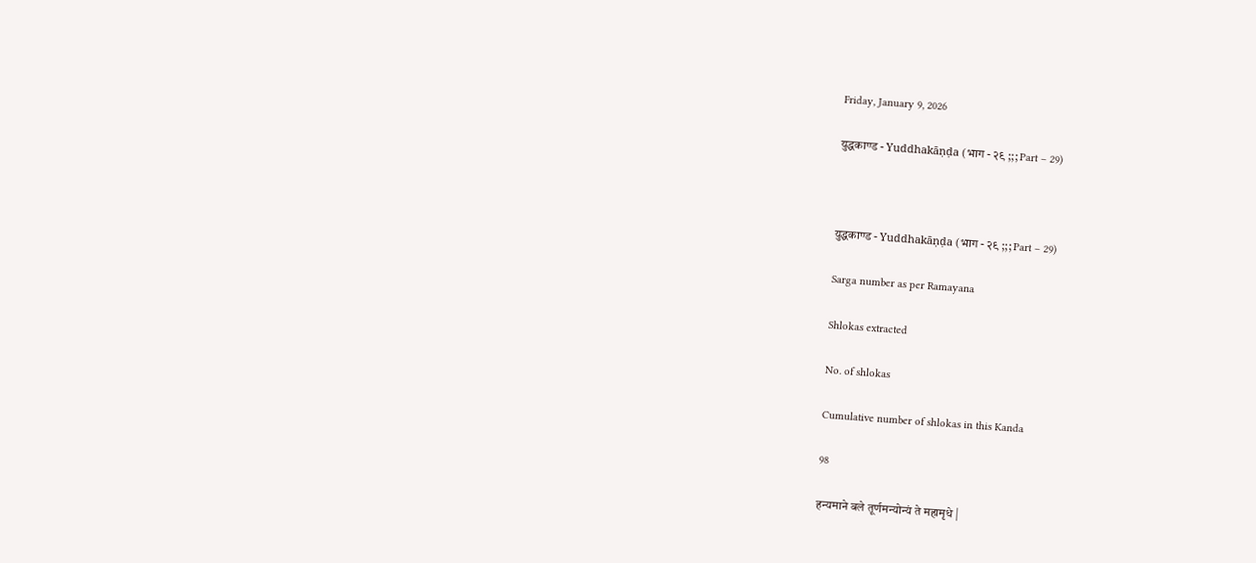Friday, January 9, 2026

युद्धकाण्ड - Yuddhakāṇḍa (भाग - २९ ;;; Part – 29)



युद्धकाण्ड - Yuddhakāṇḍa (भाग - २९ ;;; Part – 29)

Sarga number as per Ramayana

Shlokas extracted

No. of shlokas

Cumulative number of shlokas in this Kanda

98

हन्यमाने बले तूर्णमन्योन्यं ते महामृधे |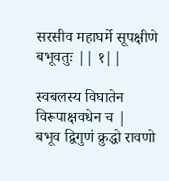सरसीव महाघर्मे सूपक्षीणे बभूवतुः || १||

स्वबलस्य विघातेन विरूपाक्षवधेन च |
बभूव द्विगुणं क्रुद्धो रावणो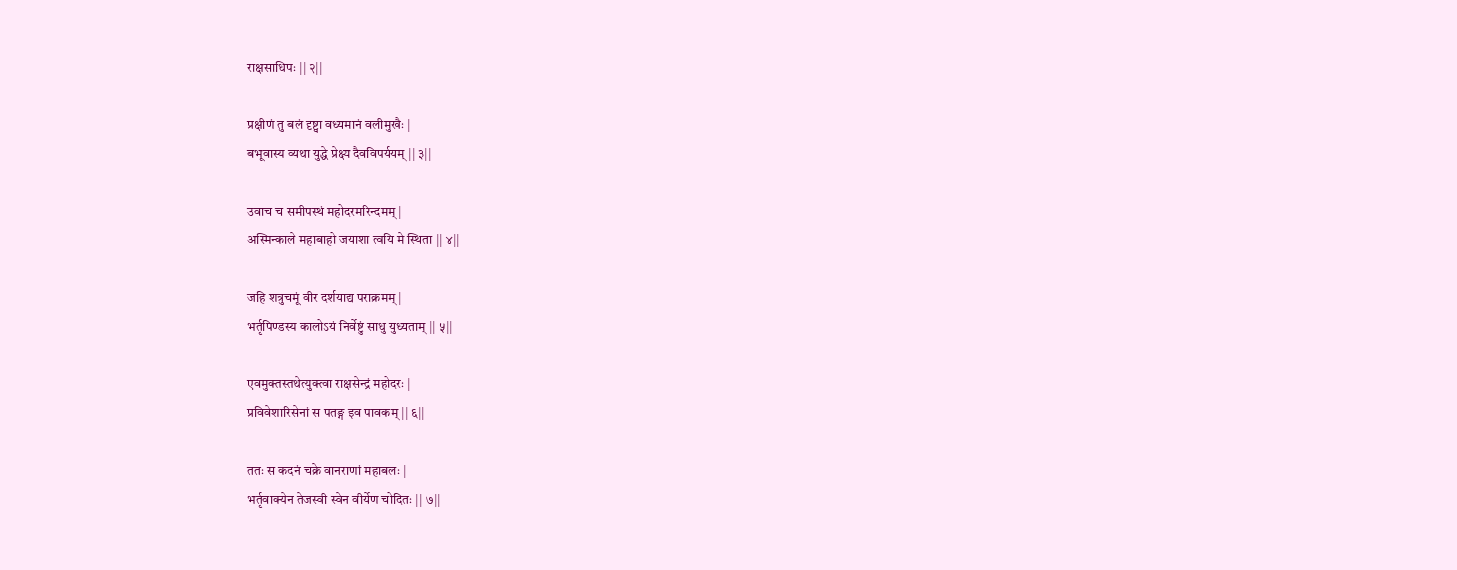राक्षसाधिपः || २||

प्रक्षीणं तु बलं दृष्ट्वा वध्यमानं वलीमुखैः |
बभूवास्य व्यथा युद्धे प्रेक्ष्य दैवविपर्ययम् || ३||

उवाच च समीपस्थं महोदरमरिन्दमम् |
अस्मिन्काले महाबाहो जयाशा त्वयि मे स्थिता || ४||

जहि शत्रुचमूं वीर दर्शयाद्य पराक्रमम् |
भर्तृपिण्डस्य कालोऽयं निर्वेष्टुं साधु युध्यताम् || ५||

एवमुक्तस्तथेत्युक्त्वा राक्षसेन्द्रं महोदरः |
प्रविवेशारिसेनां स पतङ्ग इव पावकम् || ६||

ततः स कदनं चक्रे वानराणां महाबलः |
भर्तृवाक्येन तेजस्वी स्वेन वीर्येण चोदितः || ७||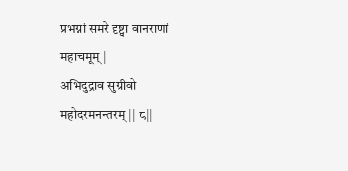प्रभग्नां समरे दृष्ट्वा वानराणां महाचमूम् |
अभिदुद्राव सुग्रीवो महोदरमनन्तरम् || ८||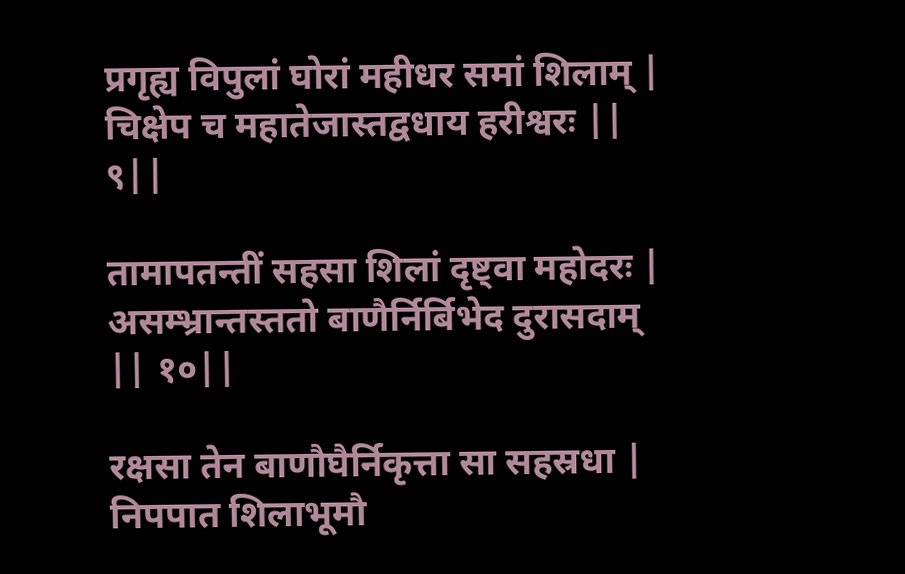प्रगृह्य विपुलां घोरां महीधर समां शिलाम् |
चिक्षेप च महातेजास्तद्वधाय हरीश्वरः || ९||

तामापतन्तीं सहसा शिलां दृष्ट्वा महोदरः |
असम्भ्रान्तस्ततो बाणैर्निर्बिभेद दुरासदाम् || १०||

रक्षसा तेन बाणौघैर्निकृत्ता सा सहस्रधा |
निपपात शिलाभूमौ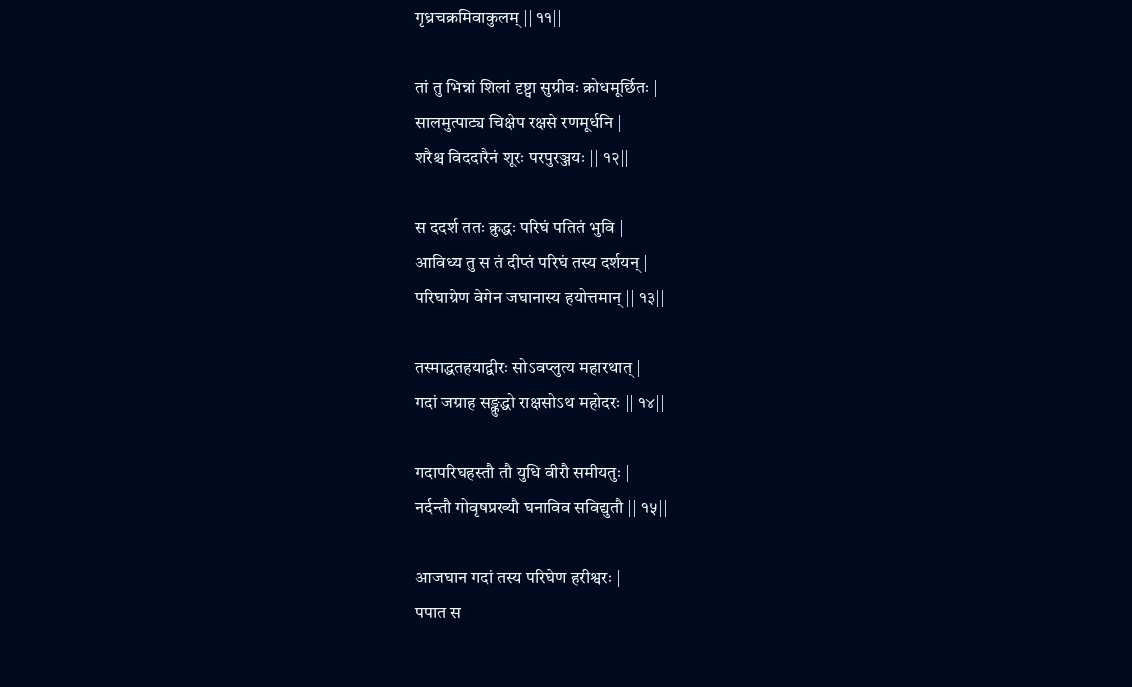गृध्रचक्रमिवाकुलम् || ११||

तां तु भिन्नां शिलां दृष्ट्वा सुग्रीवः क्रोधमूर्छितः |
सालमुत्पाट्य चिक्षेप रक्षसे रणमूर्धनि |
शरैश्च विददारैनं शूरः परपुरञ्जयः || १२||

स ददर्श ततः क्रुद्धः परिघं पतितं भुवि |
आविध्य तु स तं दीप्तं परिघं तस्य दर्शयन् |
परिघाग्रेण वेगेन जघानास्य हयोत्तमान् || १३||

तस्माद्धतहयाद्वीरः सोऽवप्लुत्य महारथात् |
गदां जग्राह सङ्क्रुद्धो राक्षसोऽथ महोदरः || १४||

गदापरिघहस्तौ तौ युधि वीरौ समीयतुः |
नर्दन्तौ गोवृषप्रख्यौ घनाविव सविद्युतौ || १५||

आजघान गदां तस्य परिघेण हरीश्वरः |
पपात स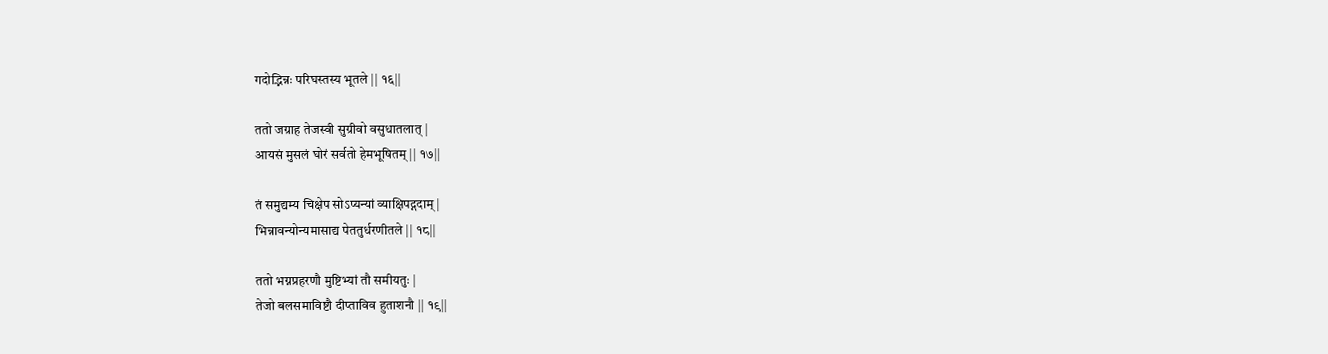गदोद्भिन्नः परिघस्तस्य भूतले || १६||

ततो जग्राह तेजस्वी सुग्रीवो वसुधातलात् |
आयसं मुसलं घोरं सर्वतो हेमभूषितम् || १७||

तं समुद्यम्य चिक्षेप सोऽप्यन्यां व्याक्षिपद्गदाम् |
भिन्नावन्योन्यमासाद्य पेततुर्धरणीतले || १८||

ततो भग्नप्रहरणौ मुष्टिभ्यां तौ समीयतुः |
तेजो बलसमाविष्टौ दीप्ताविव हुताशनौ || १९||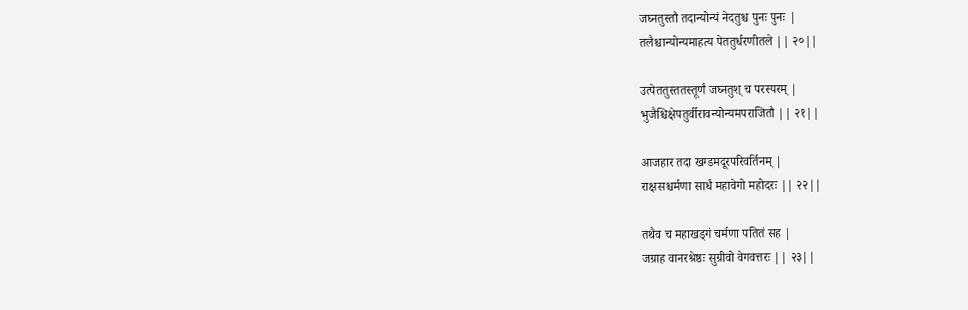जघ्नतुस्तौ तदान्योन्यं नेदतुश्च पुनः पुनः |
तलैश्चान्योन्यमाहत्य पेततुर्धरणीतले || २०||

उत्पेततुस्ततस्तूर्णं जघ्नतुश् च परस्परम् |
भुजैश्चिक्षेपतुर्वीरावन्योन्यमपराजितौ || २१||

आजहार तदा खग्डमदूरपरिवर्तिनम् |
राक्षसश्चर्मणा सार्धं महावेगो महोदरः || २२||

तथैव च महाखड्गं चर्मणा पतितं सह |
जग्राह वानरश्रेष्ठः सुग्रीवो वेगवत्तरः || २३||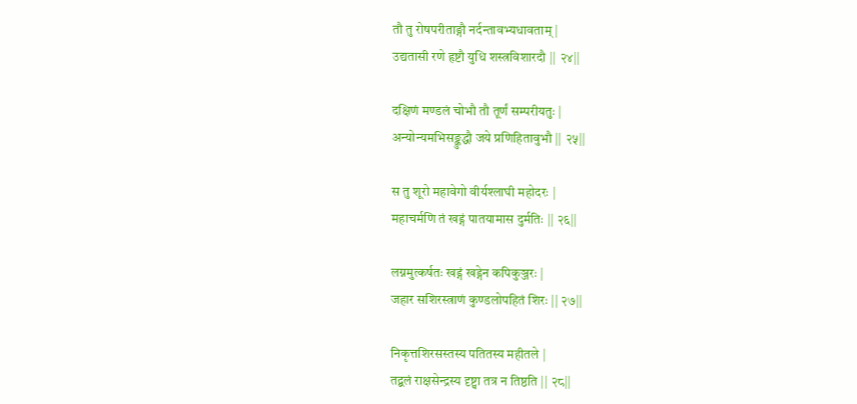तौ तु रोषपरीताङ्गौ नर्दन्तावभ्यधावताम् |
उद्यतासी रणे हृष्टौ युधि शस्त्रविशारदौ || २४||

दक्षिणं मण्डलं चोभौ तौ तूर्णं सम्परीयतुः |
अन्योन्यमभिसङ्क्रुद्धौ जये प्रणिहितावुभौ || २५||

स तु शूरो महावेगो वीर्यश्लाघी महोदरः |
महाचर्मणि तं खड्गं पातयामास दुर्मतिः || २६||

लग्नमुत्कर्षतः खड्गं खड्गेन कपिकुञ्जरः |
जहार सशिरस्त्राणं कुण्डलोपहितं शिरः || २७||

निकृत्तशिरसस्तस्य पतितस्य महीतले |
तद्बलं राक्षसेन्द्रस्य दृष्ट्वा तत्र न तिष्ठति || २८||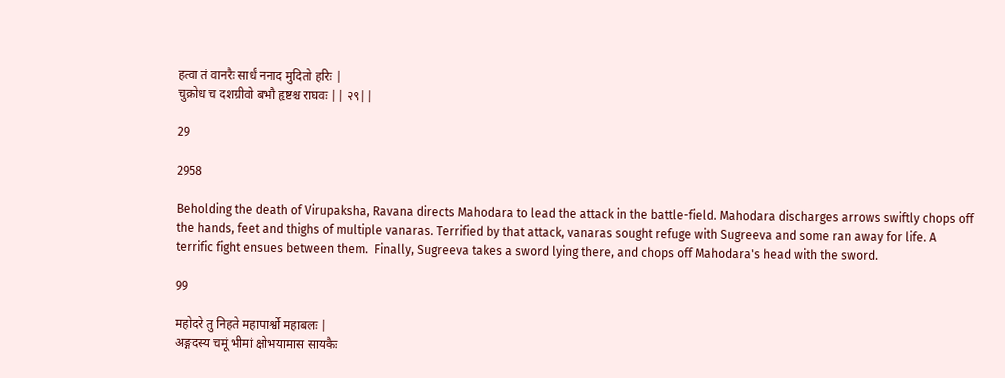हत्वा तं वानरैः सार्धं ननाद मुदितो हरिः |
चुक्रोध च दशग्रीवो बभौ हृष्टश्च राघवः || २९||

29

2958

Beholding the death of Virupaksha, Ravana directs Mahodara to lead the attack in the battle-field. Mahodara discharges arrows swiftly chops off the hands, feet and thighs of multiple vanaras. Terrified by that attack, vanaras sought refuge with Sugreeva and some ran away for life. A terrific fight ensues between them.  Finally, Sugreeva takes a sword lying there, and chops off Mahodara's head with the sword.

99

महोदरे तु निहते महापार्श्वो महाबलः |
अङ्गदस्य चमूं भीमां क्षोभयामास सायकैः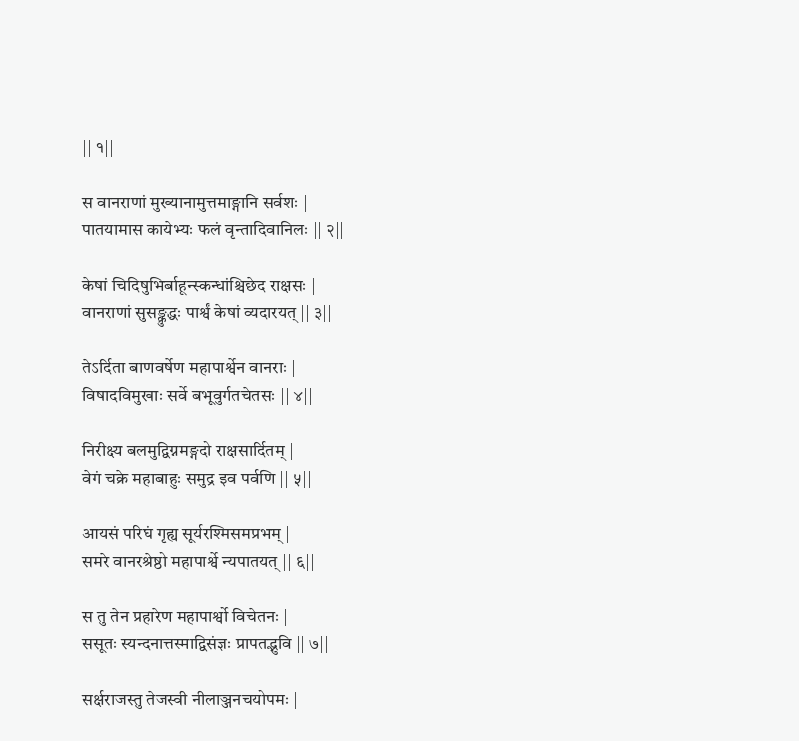|| १||

स वानराणां मुख्यानामुत्तमाङ्गानि सर्वशः |
पातयामास कायेभ्यः फलं वृन्तादिवानिलः || २||

केषां चिदिषुभिर्बाहून्स्कन्धांश्चिछेद राक्षसः |
वानराणां सुसङ्क्रुद्धः पार्श्वं केषां व्यदारयत् || ३||

तेऽर्दिता बाणवर्षेण महापार्श्वेन वानराः |
विषादविमुखाः सर्वे बभूवुर्गतचेतसः || ४||

निरीक्ष्य बलमुद्विग्नमङ्गदो राक्षसार्दितम् |
वेगं चक्रे महाबाहुः समुद्र इव पर्वणि || ५||

आयसं परिघं गृह्य सूर्यरश्मिसमप्रभम् |
समरे वानरश्रेष्ठो महापार्श्वे न्यपातयत् || ६||

स तु तेन प्रहारेण महापार्श्वो विचेतनः |
ससूतः स्यन्दनात्तस्माद्विसंज्ञः प्रापतद्भुवि || ७||

सर्क्षराजस्तु तेजस्वी नीलाञ्जनचयोपमः |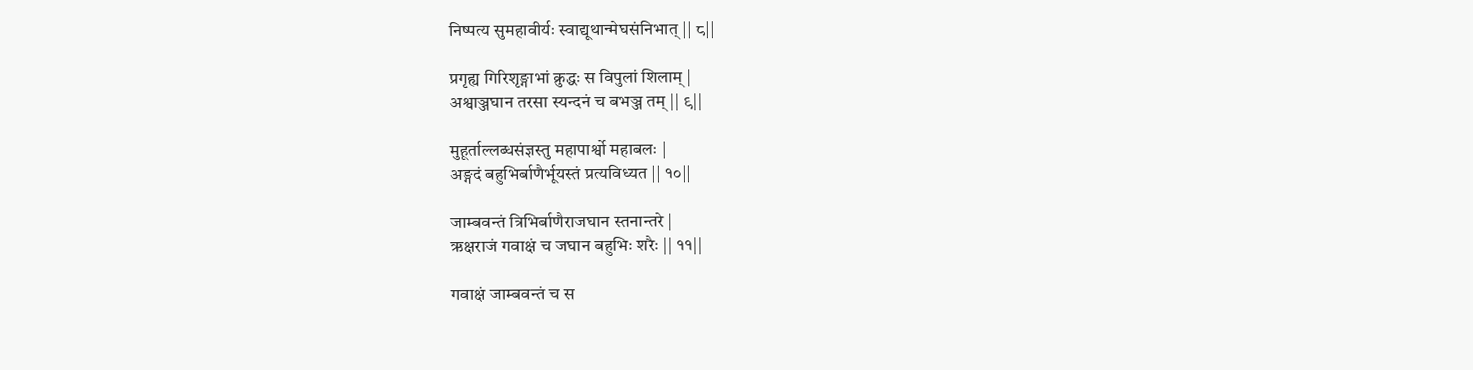निष्पत्य सुमहावीर्यः स्वाद्यूथान्मेघसंनिभात् || ८||

प्रगृह्य गिरिशृङ्गाभां क्रुद्धः स विपुलां शिलाम् |
अश्वाञ्जघान तरसा स्यन्दनं च बभञ्ज तम् || ९||

मुहूर्ताल्लब्धसंज्ञस्तु महापार्श्वो महाबलः |
अङ्गदं बहुभिर्बाणैर्भूयस्तं प्रत्यविध्यत || १०||

जाम्बवन्तं त्रिभिर्बाणैराजघान स्तनान्तरे |
ऋक्षराजं गवाक्षं च जघान बहुभिः शरैः || ११||

गवाक्षं जाम्बवन्तं च स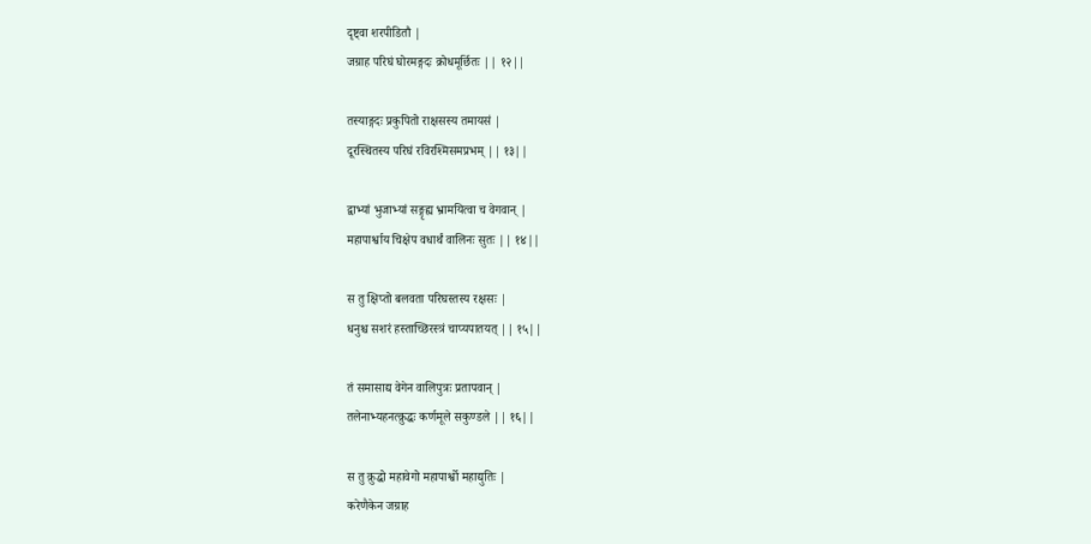दृष्ट्वा शरपीडितौ |
जग्राह परिघं घोरमङ्गदः क्रोधमूर्छितः || १२||

तस्याङ्गदः प्रकुपितो राक्षसस्य तमायसं |
दूरस्थितस्य परिघं रविरश्मिसमप्रभम् || १३||

द्वाभ्यां भुजाभ्यां सङ्गृह्य भ्रामयित्वा च वेगवान् |
महापार्श्वाय चिक्षेप वधार्थं वालिनः सुतः || १४||

स तु क्षिप्तो बलवता परिघस्तस्य रक्षसः |
धनुश्च सशरं हस्ताच्छिरस्त्रं चाप्यपातयत् || १५||

तं समासाद्य वेगेन वालिपुत्रः प्रतापवान् |
तलेनाभ्यहनत्क्रुद्धः कर्णमूले सकुण्डले || १६||

स तु क्रुद्धो महावेगो महापार्श्वो महाद्युतिः |
करेणैकेन जग्राह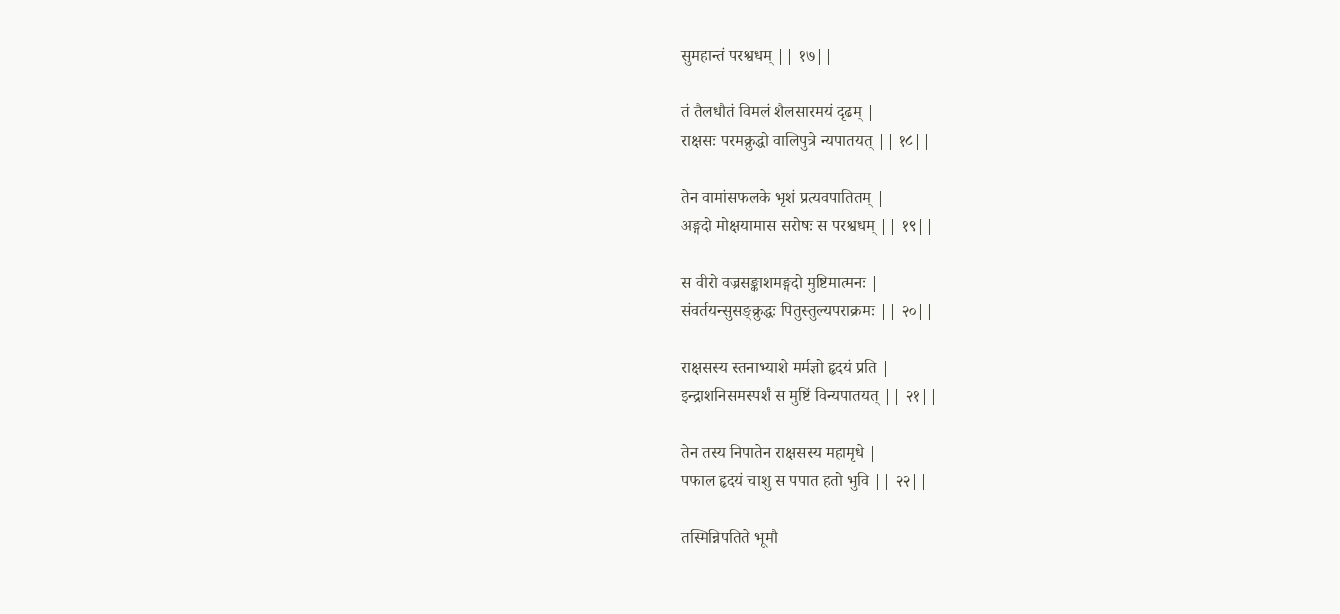सुमहान्तं परश्वधम् || १७||

तं तैलधौतं विमलं शैलसारमयं दृढम् |
राक्षसः परमक्रुद्धो वालिपुत्रे न्यपातयत् || १८||

तेन वामांसफलके भृशं प्रत्यवपातितम् |
अङ्गदो मोक्षयामास सरोषः स परश्वधम् || १९||

स वीरो वज्रसङ्काशमङ्गदो मुष्टिमात्मनः |
संवर्तयन्सुसङ्क्रुद्धः पितुस्तुल्यपराक्रमः || २०||

राक्षसस्य स्तनाभ्याशे मर्मज्ञो हृदयं प्रति |
इन्द्राशनिसमस्पर्शं स मुष्टिं विन्यपातयत् || २१||

तेन तस्य निपातेन राक्षसस्य महामृधे |
पफाल हृदयं चाशु स पपात हतो भुवि || २२||

तस्मिन्निपतिते भूमौ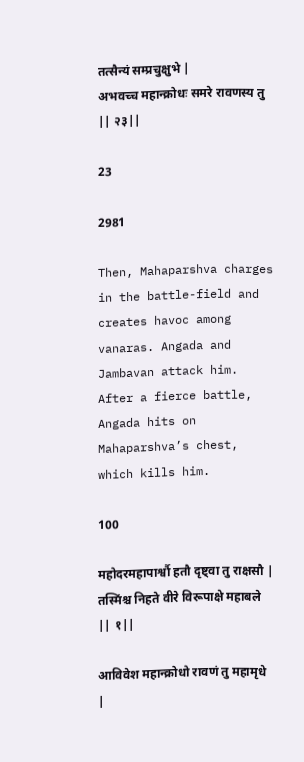तत्सैन्यं सम्प्रचुक्षुभे |
अभवच्च महान्क्रोधः समरे रावणस्य तु || २३||

23

2981

Then, Mahaparshva charges in the battle-field and creates havoc among vanaras. Angada and Jambavan attack him. After a fierce battle, Angada hits on Mahaparshva’s chest, which kills him.

100

महोदरमहापार्श्वौ हतौ दृष्ट्वा तु राक्षसौ |
तस्मिंश्च निहते वीरे विरूपाक्षे महाबले || १||

आविवेश महान्क्रोधो रावणं तु महामृधे |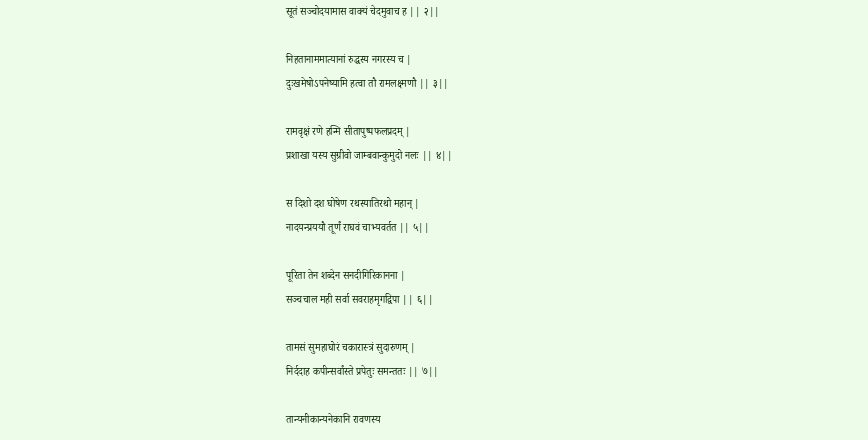सूतं सञ्चोदयामास वाक्यं चेदमुवाच ह || २||

निहतानाममात्यानां रुद्धस्य नगरस्य च |
दुःखमेषोऽपनेष्यामि हत्वा तौ रामलक्ष्मणौ || ३||

रामवृक्षं रणे हन्मि सीतापुष्पफलप्रदम् |
प्रशाखा यस्य सुग्रीवो जाम्बवान्कुमुदो नलः || ४||

स दिशो दश घोषेण रथस्यातिरथो महान् |
नादयन्प्रययौ तूर्णं राघवं चाभ्यवर्तत || ५||

पूरिता तेन शब्देन सनदीगिरिकानना |
सञ्चचाल मही सर्वा सवराहमृगद्विपा || ६||

तामसं सुमहाघोरं चकारास्त्रं सुदारुणम् |
निर्ददाह कपीन्सर्वांस्ते प्रपेतुः समन्ततः || ७||

तान्यनीकान्यनेकानि रावणस्य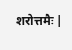शरोत्तमैः |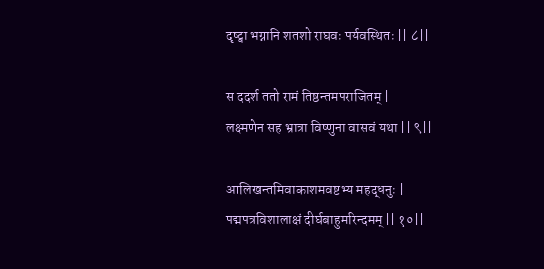दृष्ट्वा भग्नानि शतशो राघवः पर्यवस्थितः || ८||

स ददर्श ततो रामं तिष्ठन्तमपराजितम् |
लक्ष्मणेन सह भ्रात्रा विष्णुना वासवं यथा || ९||

आलिखन्तमिवाकाशमवष्टभ्य महद्धनुः |
पद्मपत्रविशालाक्षं दीर्घबाहुमरिन्दमम् || १०||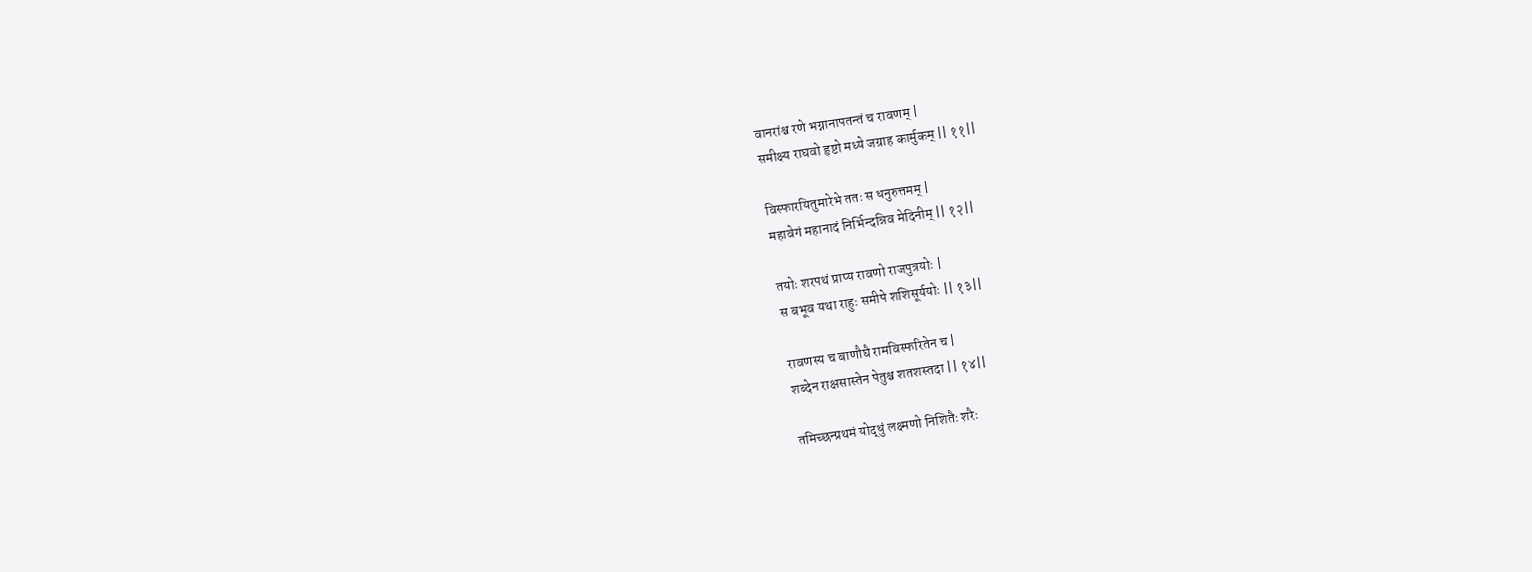वानरांश्च रणे भग्नानापतन्तं च रावणम् |
समीक्ष्य राघवो हृष्टो मध्ये जग्राह कार्मुकम् || ११||

विस्फारयितुमारेभे ततः स धनुरुत्तमम् |
महावेगं महानादं निर्भिन्दन्निव मेदिनीम् || १२||

तयोः शरपथं प्राप्य रावणो राजपुत्रयोः |
स बभूव यथा राहुः समीपे शशिसूर्ययोः || १३||

रावणस्य च बाणौघै रामविस्फरितेन च |
शब्देन राक्षसास्तेन पेतुश्च शतशस्तदा || १४||

तमिच्छन्प्रथमं योद्धुं लक्ष्मणो निशितैः शरैः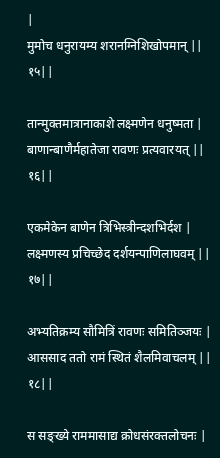|
मुमोच धनुरायम्य शरानग्निशिखोपमान् || १५||

तान्मुक्तमात्रानाकाशे लक्ष्मणेन धनुष्मता |
बाणान्बाणैर्महातेजा रावणः प्रत्यवारयत् || १६||

एकमेकेन बाणेन त्रिभिस्त्रीन्दशभिर्दश |
लक्ष्मणस्य प्रचिच्छेद दर्शयन्पाणिलाघवम् || १७||

अभ्यतिक्रम्य सौमित्रिं रावणः समितिञ्जयः |
आससाद ततो रामं स्थितं शैलमिवाचलम् || १८||

स सङ्ख्ये राममासाद्य क्रोधसंरक्तलोचनः |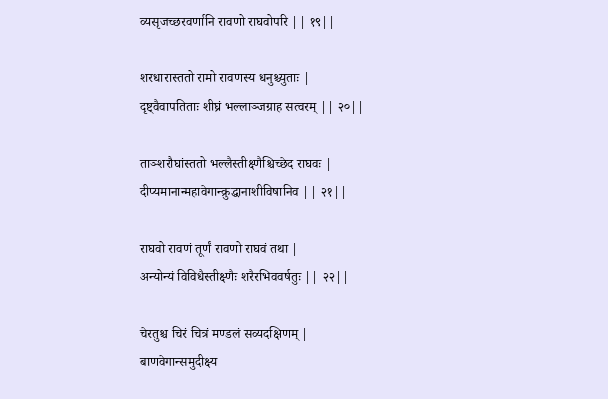व्यसृजच्छरवर्णानि रावणो राघवोपरि || १९||

शरधारास्ततो रामो रावणस्य धनुश्च्युताः |
दृष्ट्वैवापतिताः शीघ्रं भल्लाञ्जग्राह सत्वरम् || २०||

ताञ्शरौघांस्ततो भल्लैस्तीक्ष्णैश्चिच्छेद राघवः |
दीप्यमानान्महावेगान्क्रुद्धानाशीविषानिव || २१||

राघवो रावणं तूर्णं रावणो राघवं तथा |
अन्योन्यं विविधैस्तीक्ष्णैः शरैरभिववर्षतुः || २२||

चेरतुश्च चिरं चित्रं मण्डलं सव्यदक्षिणम् |
बाणवेगान्समुदीक्ष्य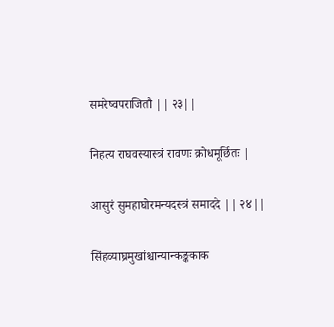समरेष्वपराजितौ || २३||

निहत्य राघवस्यास्त्रं रावणः क्रोधमूर्छितः |

आसुरं सुमहाघोरमन्यदस्त्रं समाददे || २४||

सिंहव्याघ्रमुखांश्चान्यान्कङ्ककाक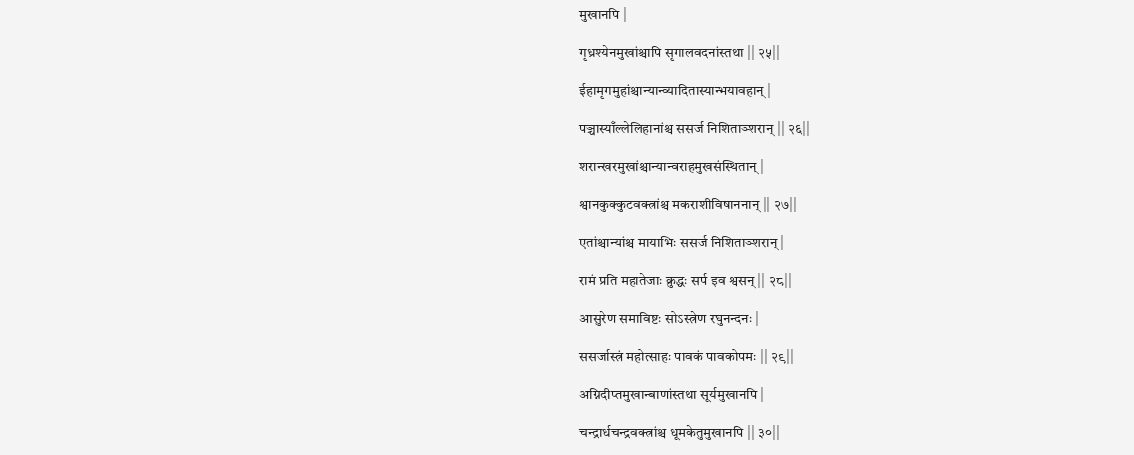मुखानपि |

गृध्रश्येनमुखांश्चापि सृगालवदनांस्तथा || २५||

ईहामृगमुहांश्चान्यान्व्यादितास्यान्भयावहान् |

पञ्चास्याँल्लेलिहानांश्च ससर्ज निशिताञ्शरान् || २६||

शरान्खरमुखांश्चान्यान्वराहमुखसंस्थितान् |

श्वानकुक्कुटवक्त्रांश्च मकराशीविषाननान् || २७||

एतांश्चान्यांश्च मायाभिः ससर्ज निशिताञ्शरान् |

रामं प्रति महातेजाः क्रुद्धः सर्प इव श्वसन् || २८||

आसुरेण समाविष्टः सोऽस्त्रेण रघुनन्दनः |

ससर्जास्त्रं महोत्साहः पावकं पावकोपमः || २९||

अग्निदीप्तमुखान्बाणांस्तथा सूर्यमुखानपि |

चन्द्रार्धचन्द्रवक्त्रांश्च धूमकेतुमुखानपि || ३०||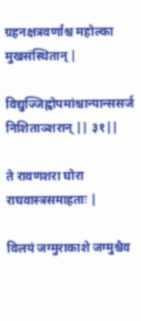ग्रहनक्षत्रवर्णांश्च महोल्का मुखसंस्थितान् |

विद्युज्जिह्वोपमांश्चान्यान्ससर्ज निशिताञ्शरान् || ३१||

ते रावणशरा घोरा राघवास्त्रसमाहताः |

विलयं जग्मुराकाशे जग्मुश्चैव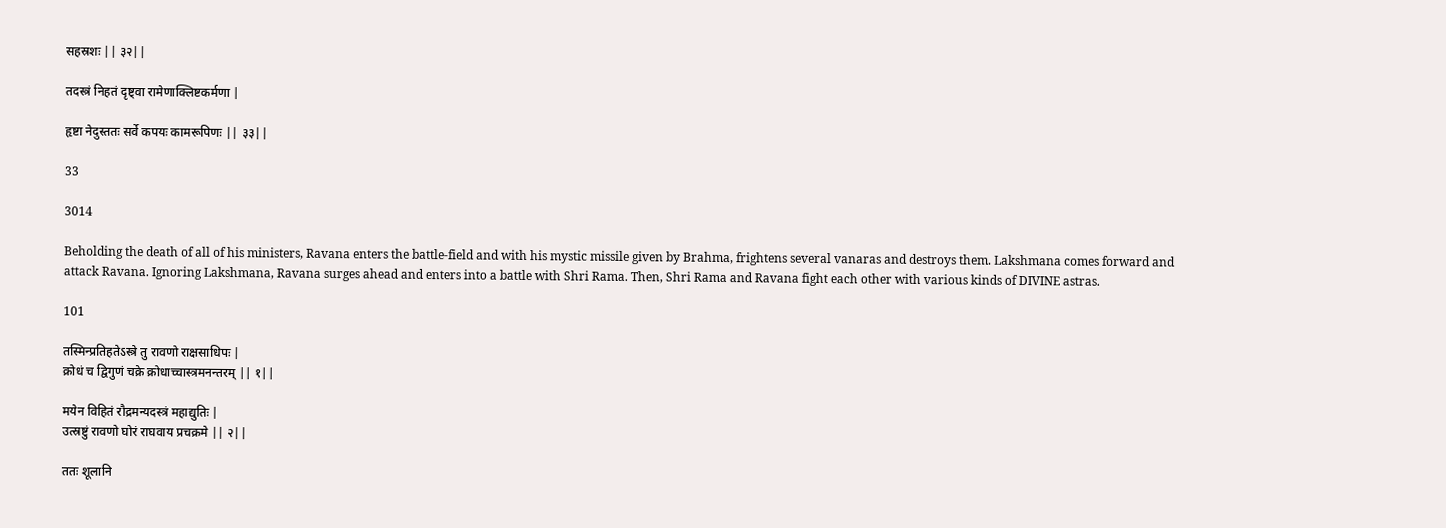सहस्रशः || ३२||

तदस्त्रं निहतं दृष्ट्वा रामेणाक्लिष्टकर्मणा |

हृष्टा नेदुस्ततः सर्वे कपयः कामरूपिणः || ३३||

33

3014

Beholding the death of all of his ministers, Ravana enters the battle-field and with his mystic missile given by Brahma, frightens several vanaras and destroys them. Lakshmana comes forward and attack Ravana. Ignoring Lakshmana, Ravana surges ahead and enters into a battle with Shri Rama. Then, Shri Rama and Ravana fight each other with various kinds of DIVINE astras.

101

तस्मिन्प्रतिहतेऽस्त्रे तु रावणो राक्षसाधिपः |
क्रोधं च द्विगुणं चक्रे क्रोधाच्चास्त्रमनन्तरम् || १||

मयेन विहितं रौद्रमन्यदस्त्रं महाद्युतिः |
उत्स्रष्टुं रावणो घोरं राघवाय प्रचक्रमे || २||

ततः शूलानि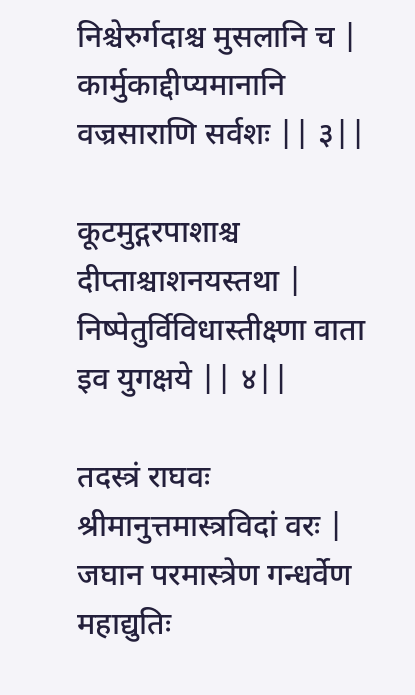निश्चेरुर्गदाश्च मुसलानि च |
कार्मुकाद्दीप्यमानानि वज्रसाराणि सर्वशः || ३||

कूटमुद्गरपाशाश्च दीप्ताश्चाशनयस्तथा |
निष्पेतुर्विविधास्तीक्ष्णा वाता इव युगक्षये || ४||

तदस्त्रं राघवः श्रीमानुत्तमास्त्रविदां वरः |
जघान परमास्त्रेण गन्धर्वेण महाद्युतिः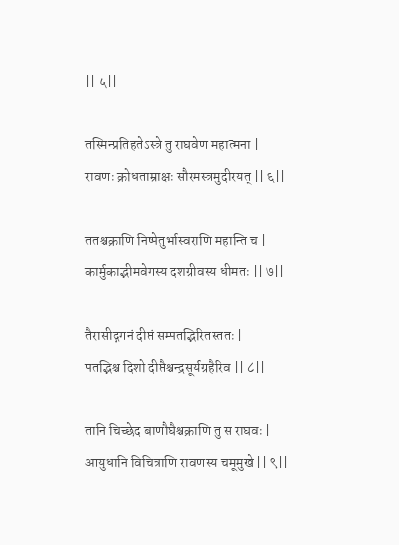|| ५||

तस्मिन्प्रतिहतेऽस्त्रे तु राघवेण महात्मना |
रावणः क्रोधताम्राक्षः सौरमस्त्रमुदीरयत् || ६||

ततश्चक्राणि निष्पेतुर्भास्वराणि महान्ति च |
कार्मुकाद्भीमवेगस्य दशग्रीवस्य धीमतः || ७||

तैरासीद्गगनं दीप्तं सम्पतद्भिरितस्ततः |
पतद्भिश्च दिशो दीप्तैश्चन्द्रसूर्यग्रहैरिव || ८||

तानि चिच्छेद बाणौघैश्चक्राणि तु स राघवः |
आयुधानि विचित्राणि रावणस्य चमूमुखे || ९||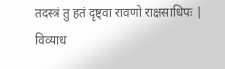तदस्त्रं तु हतं दृष्ट्वा रावणो राक्षसाधिपः |
विव्याध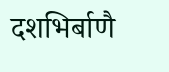दशभिर्बाणै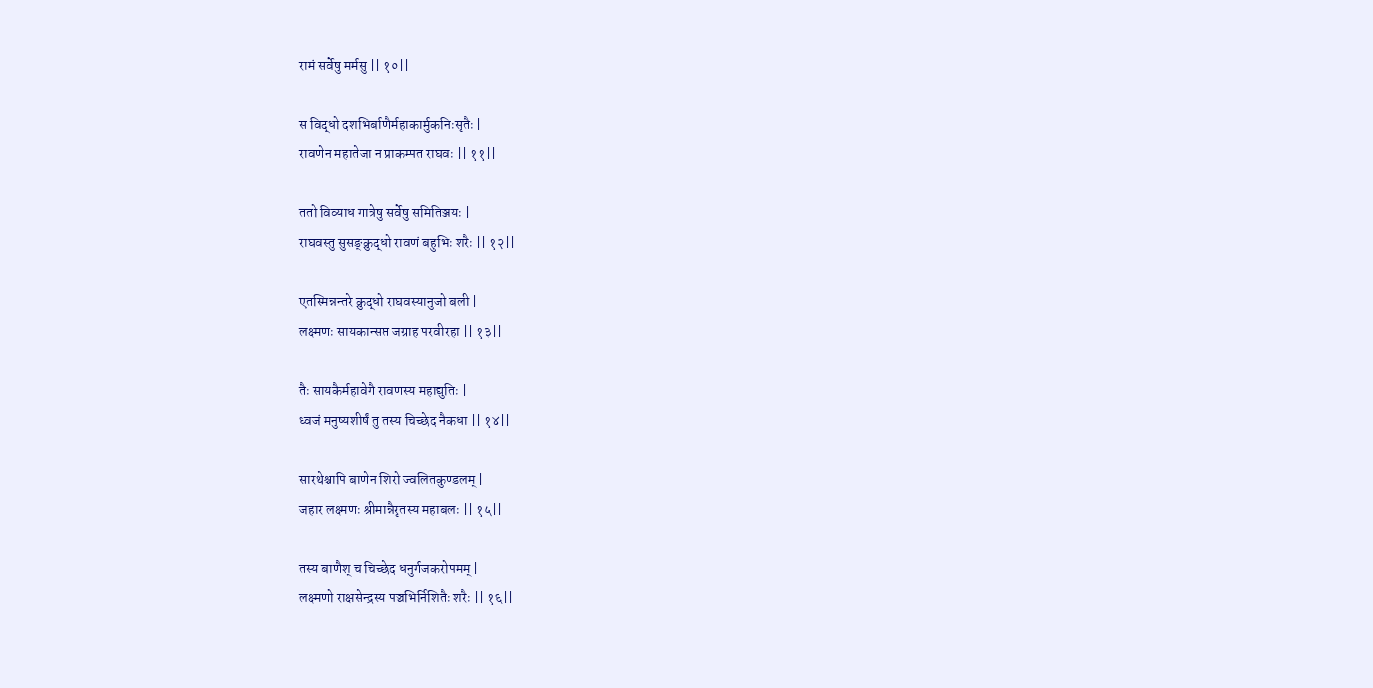रामं सर्वेषु मर्मसु || १०||

स विद्धो दशभिर्बाणैर्महाकार्मुकनिःसृतैः |
रावणेन महातेजा न प्राकम्पत राघवः || ११||

ततो विव्याध गात्रेषु सर्वेषु समितिञ्जयः |
राघवस्तु सुसङ्क्रुद्धो रावणं बहुभिः शरैः || १२||

एतस्मिन्नन्तरे क्रुद्धो राघवस्यानुजो बली |
लक्ष्मणः सायकान्सप्त जग्राह परवीरहा || १३||

तैः सायकैर्महावेगै रावणस्य महाद्युतिः |
ध्वजं मनुष्यशीर्षं तु तस्य चिच्छेद नैकधा || १४||

सारथेश्चापि बाणेन शिरो ज्वलितकुण्डलम् |
जहार लक्ष्मणः श्रीमान्नैरृतस्य महाबलः || १५||

तस्य बाणैश् च चिच्छेद धनुर्गजकरोपमम् |
लक्ष्मणो राक्षसेन्द्रस्य पञ्चभिर्निशितैः शरैः || १६||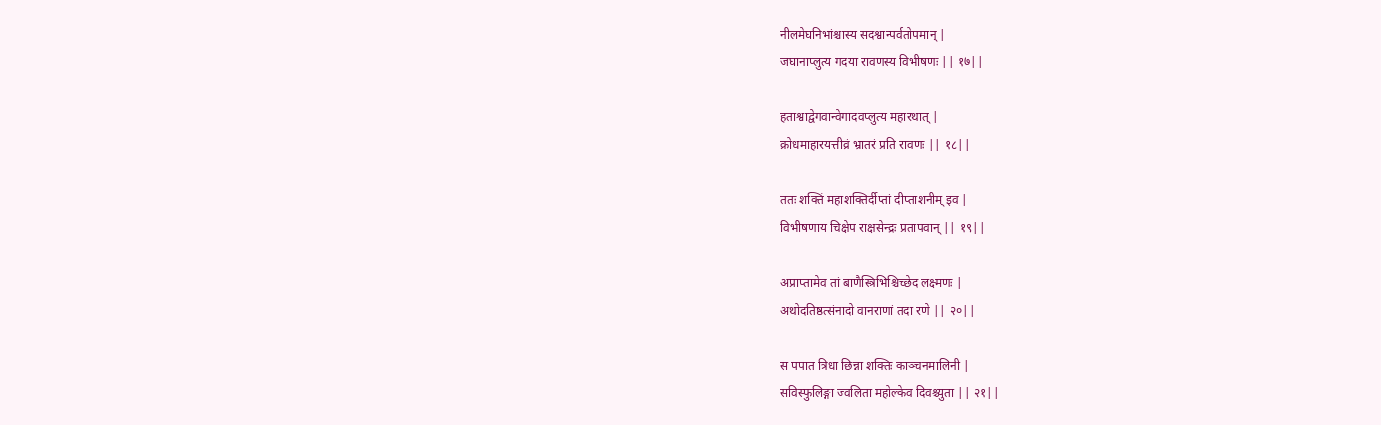नीलमेघनिभांश्चास्य सदश्वान्पर्वतोपमान् |
जघानाप्लुत्य गदया रावणस्य विभीषणः || १७||

हताश्वाद्वेगवान्वेगादवप्लुत्य महारथात् |
क्रोधमाहारयत्तीव्रं भ्रातरं प्रति रावणः || १८||

ततः शक्तिं महाशक्तिर्दीप्तां दीप्ताशनीम् इव |
विभीषणाय चिक्षेप राक्षसेन्द्रः प्रतापवान् || १९||

अप्राप्तामेव तां बाणैस्त्रिभिश्चिच्छेद लक्ष्मणः |
अथोदतिष्ठत्संनादो वानराणां तदा रणे || २०||

स पपात त्रिधा छिन्ना शक्तिः काञ्चनमालिनी |
सविस्फुलिङ्गा ज्वलिता महोल्केव दिवश्च्युता || २१||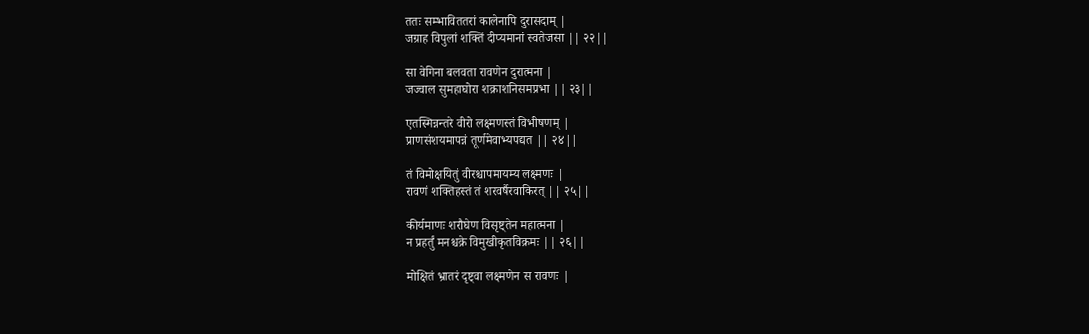ततः सम्भाविततरां कालेनापि दुरासदाम् |
जग्राह विपुलां शक्तिं दीप्यमानां स्वतेजसा || २२||

सा वेगिना बलवता रावणेन दुरात्मना |
जज्वाल सुमहाघोरा शक्राशनिसमप्रभा || २३||

एतस्मिन्नन्तरे वीरो लक्ष्मणस्तं विभीषणम् |
प्राणसंशयमापन्नं तूर्णमेवाभ्यपद्यत || २४||

तं विमोक्षयितुं वीरश्चापमायम्य लक्ष्मणः |
रावणं शक्तिहस्तं तं शरवर्षैरवाकिरत् || २५||

कीर्यमाणः शरौघेण विसृष्ट्तेन महात्मना |
न प्रहर्तुं मनश्चक्रे विमुखीकृतविक्रमः || २६||

मोक्षितं भ्रातरं दृष्ट्वा लक्ष्मणेन स रावणः |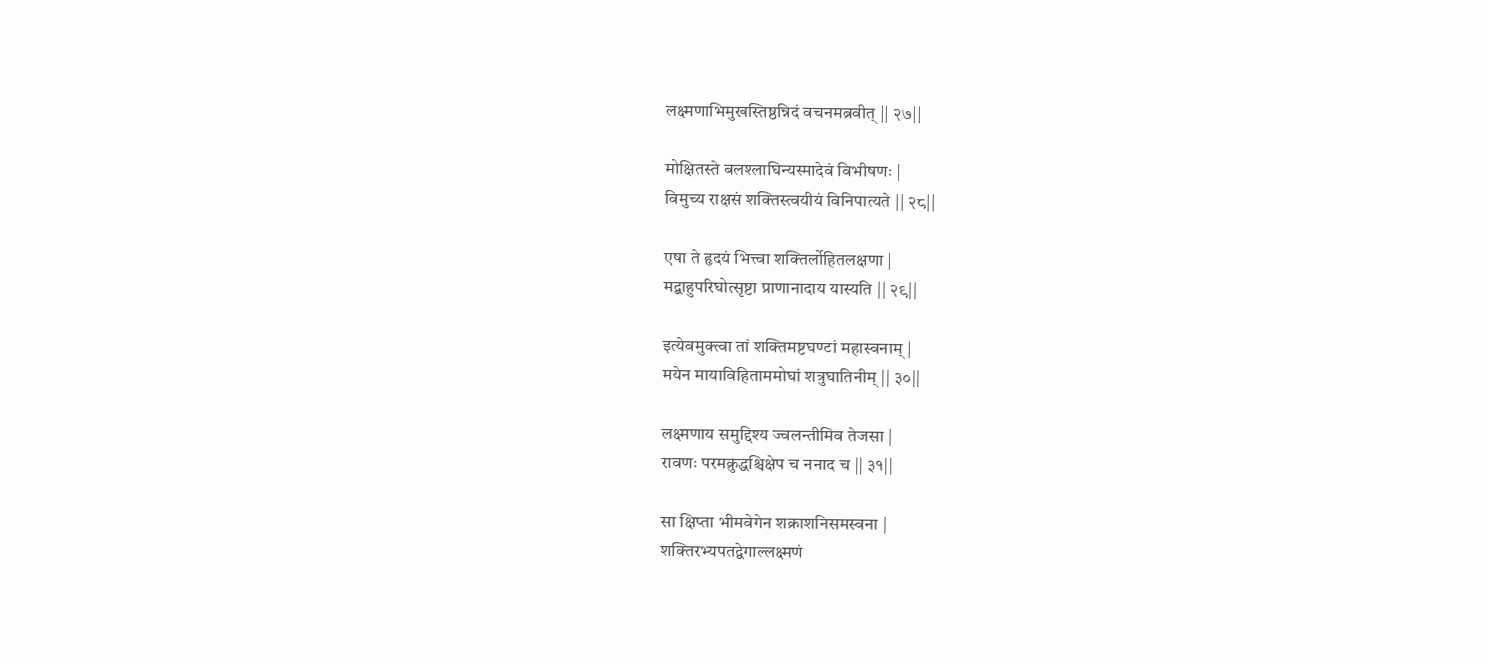लक्ष्मणाभिमुखस्तिष्ठन्निदं वचनमब्रवीत् || २७||

मोक्षितस्ते बलश्लाघिन्यस्मादेवं विभीषणः |
विमुच्य राक्षसं शक्तिस्त्वयीयं विनिपात्यते || २८||

एषा ते हृदयं भित्त्वा शक्तिर्लोहितलक्षणा |
मद्बाहुपरिघोत्सृष्टा प्राणानादाय यास्यति || २९||

इत्येवमुक्त्वा तां शक्तिमष्टघण्टां महास्वनाम् |
मयेन मायाविहिताममोघां शत्रुघातिनीम् || ३०||

लक्ष्मणाय समुद्दिश्य ज्वलन्तीमिव तेजसा |
रावणः परमक्रुद्धश्चिक्षेप च ननाद च || ३१||

सा क्षिप्ता भीमवेगेन शक्राशनिसमस्वना |
शक्तिरभ्यपतद्वेगाल्लक्ष्मणं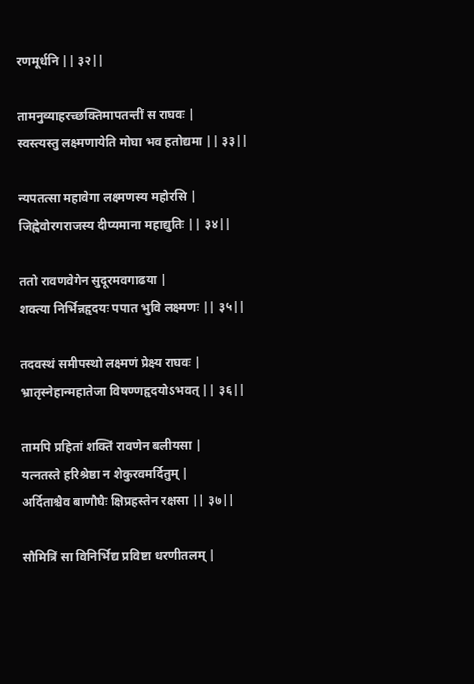रणमूर्धनि || ३२||

तामनुव्याहरच्छक्तिमापतन्तीं स राघवः |
स्वस्त्यस्तु लक्ष्मणायेति मोघा भव हतोद्यमा || ३३||

न्यपतत्सा महावेगा लक्ष्मणस्य महोरसि |
जिह्वेवोरगराजस्य दीप्यमाना महाद्युतिः || ३४||

ततो रावणवेगेन सुदूरमवगाढया |
शक्त्या निर्भिन्नहृदयः पपात भुवि लक्ष्मणः || ३५||

तदवस्थं समीपस्थो लक्ष्मणं प्रेक्ष्य राघवः |
भ्रातृस्नेहान्महातेजा विषण्णहृदयोऽभवत् || ३६||

तामपि प्रहितां शक्तिं रावणेन बलीयसा |
यत्नतस्ते हरिश्रेष्ठा न शेकुरवमर्दितुम् |
अर्दिताश्चैव बाणौघैः क्षिप्रहस्तेन रक्षसा || ३७||

सौमित्रिं सा विनिर्भिद्य प्रविष्टा धरणीतलम् |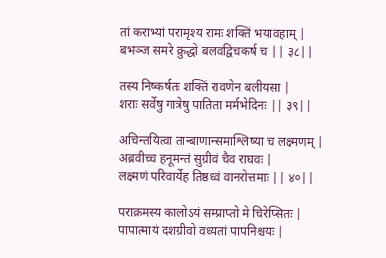तां कराभ्यां परामृश्य रामः शक्तिं भयावहाम् |
बभञ्ज समरे क्रुद्धो बलवद्विचकर्ष च || ३८||

तस्य निष्कर्षतः शक्तिं रावणेन बलीयसा |
शराः सर्वेषु गात्रेषु पातिता मर्मभेदिनः || ३९||

अचिन्तयित्वा तान्बाणान्समाश्लिष्या च लक्ष्मणम् |
अब्रवीच्च हनूमन्तं सुग्रीवं चैव राघवः |
लक्ष्मणं परिवार्येह तिष्ठध्वं वानरोत्तमाः || ४०||

पराक्रमस्य कालोऽयं सम्प्राप्तो मे चिरेप्सितः |
पापात्मायं दशग्रीवो वध्यतां पापनिश्चयः |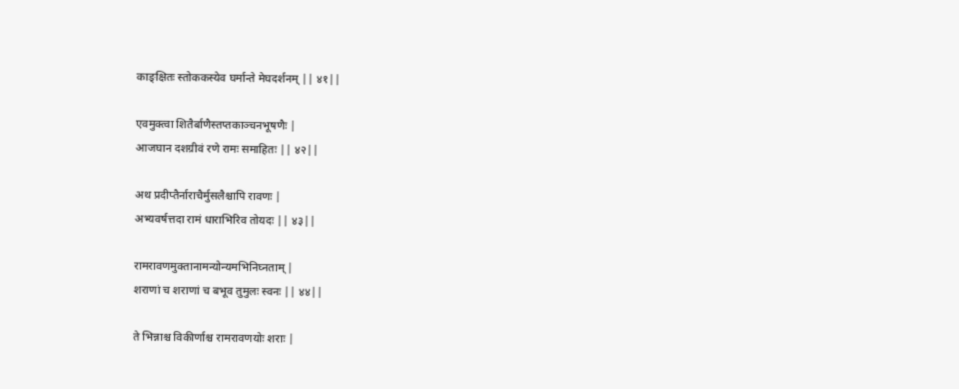काङ्क्षितः स्तोककस्येव घर्मान्ते मेघदर्शनम् || ४१||

एवमुक्त्वा शितैर्बाणैस्तप्तकाञ्चनभूषणैः |
आजघान दशग्रीवं रणे रामः समाहितः || ४२||

अथ प्रदीप्तैर्नाराचैर्मुसलैश्चापि रावणः |
अभ्यवर्षत्तदा रामं धाराभिरिव तोयदः || ४३||

रामरावणमुक्तानामन्योन्यमभिनिघ्नताम् |
शराणां च शराणां च बभूव तुमुलः स्वनः || ४४||

ते भिन्नाश्च विकीर्णाश्च रामरावणयोः शराः |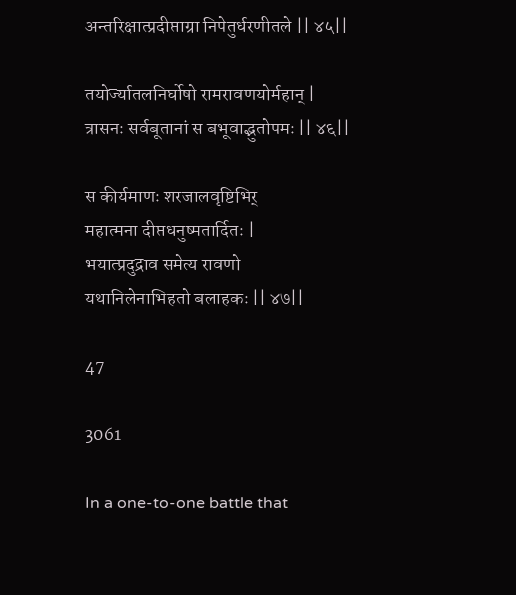अन्तरिक्षात्प्रदीप्ताग्रा निपेतुर्धरणीतले || ४५||

तयोर्ज्यातलनिर्घोषो रामरावणयोर्महान् |
त्रासनः सर्वबूतानां स बभूवाद्भुतोपमः || ४६||

स कीर्यमाणः शरजालवृष्टिभिर्
महात्मना दीप्तधनुष्मतार्दितः |
भयात्प्रदुद्राव समेत्य रावणो
यथानिलेनाभिहतो बलाहकः || ४७||

47

3061

In a one-to-one battle that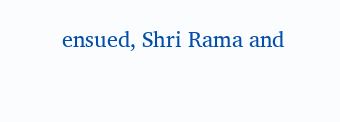ensued, Shri Rama and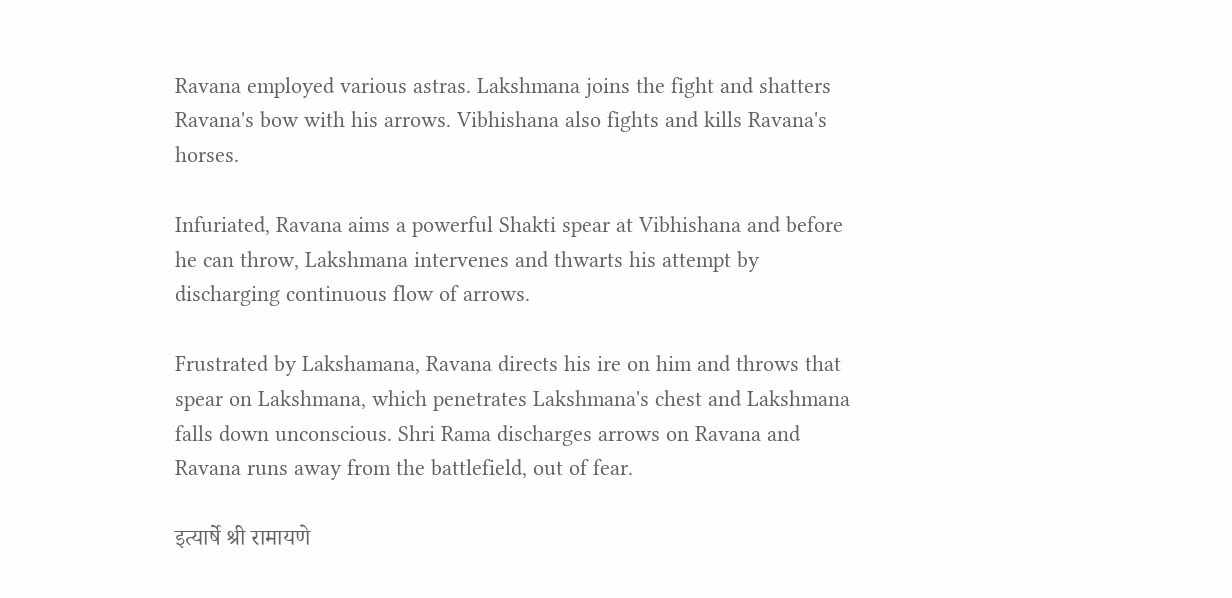Ravana employed various astras. Lakshmana joins the fight and shatters Ravana's bow with his arrows. Vibhishana also fights and kills Ravana's horses.

Infuriated, Ravana aims a powerful Shakti spear at Vibhishana and before he can throw, Lakshmana intervenes and thwarts his attempt by discharging continuous flow of arrows.

Frustrated by Lakshamana, Ravana directs his ire on him and throws that spear on Lakshmana, which penetrates Lakshmana's chest and Lakshmana falls down unconscious. Shri Rama discharges arrows on Ravana and Ravana runs away from the battlefield, out of fear.

इत्यार्षे श्री रामायणे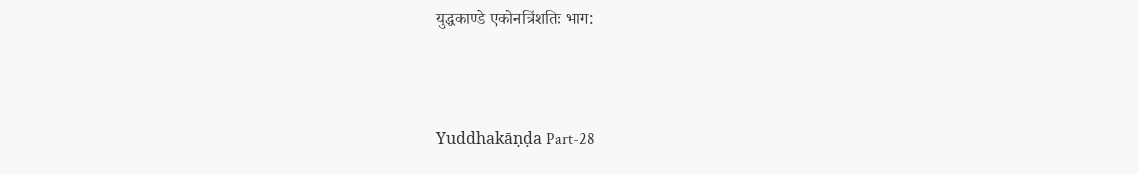युद्धकाण्डे एकोनत्रिंशतिः भाग:



Yuddhakāṇḍa Part-28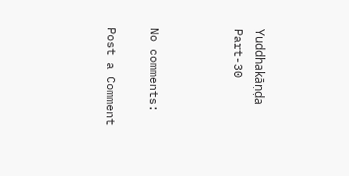Yuddhakāṇḍa Part-30



No comments:

Post a Comment